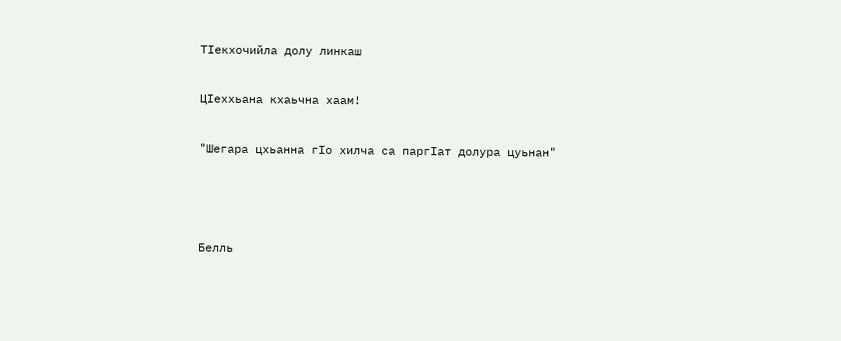ТIекхочийла долу линкаш

ЦIеххьана кхаьчна хаам!

"Шегара цхьанна гIо хилча са паргIат долура цуьнан"



Белль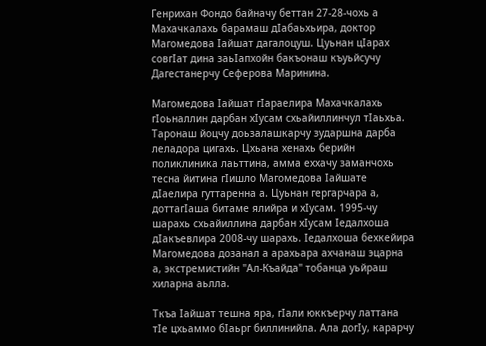Генрихан Фондо байначу беттан 27-28-чохь а Махачкалахь барамаш дIабаьхьира, доктор Магомедова Iайшат дагалоцуш. Цуьнан цIарах совгIат дина заьIапхойн бакъонаш къуьйсучу Дагестанерчу Сеферова Маринина.

Магомедова Iайшат гIараелира Махачкалахь гIоьналлин дарбан хIусам схьайиллинчул тIаьхьа. Таронаш йоцчу доьзалашкарчу зударшна дарба леладора цигахь. Цхьана хенахь берийн поликлиника лаьттина, амма еххачу заманчохь тесна йитина гIишло Магомедова Iайшате дIаелира гуттаренна а. Цуьнан гергарчара а, доттагIаша битаме ялийра и хIусам. 1995-чу шарахь схьайиллина дарбан хIусам Iедалхоша дIакъевлира 2008-чу шарахь. Iедалхоша бехкейира Магомедова дозанал а арахьара ахчанаш эцарна а, экстремистийн "Ал-Къайда" тобанца уьйраш хиларна аьлла.

Ткъа Iайшат тешна яра, гIали юккъерчу латтана тIе цхьаммо бIаьрг биллинийла. Ала догIу, карарчу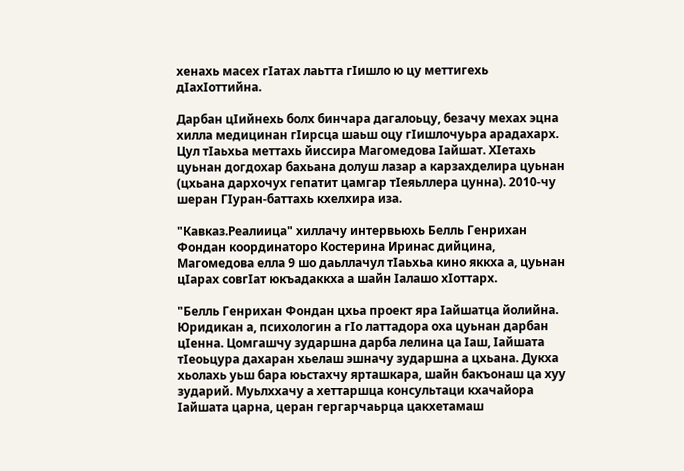хенахь масех гIатах лаьтта гIишло ю цу меттигехь дIахIоттийна.

Дарбан цIийнехь болх бинчара дагалоьцу, безачу мехах эцна хилла медицинан гIирсца шаьш оцу гIишлочуьра арадахарх. Цул тIаьхьа меттахь йиссира Магомедова Iайшат. ХIетахь цуьнан догдохар бахьана долуш лазар а карзахделира цуьнан (цхьана дархочух гепатит цамгар тIеяьллера цунна). 2010-чу шеран ГIуран-баттахь кхелхира иза.

"Кавказ.Реалиица" хиллачу интервьюхь Белль Генрихан Фондан координаторо Костерина Иринас дийцина, Магомедова елла 9 шо даьллачул тIаьхьа кино яккха а, цуьнан цIарах совгIат юкъадаккха а шайн Iалашо хIоттарх.

"Белль Генрихан Фондан цхьа проект яра Iайшатца йолийна. Юридикан а, психологин а гIо латтадора оха цуьнан дарбан цIенна. Цомгашчу зударшна дарба лелина ца Iаш, Iайшата тIеоьцура дахаран хьелаш эшначу зударшна а цхьана. Дукха хьолахь уьш бара юьстахчу ярташкара, шайн бакъонаш ца хуу зударий. Муьлххачу а хеттаршца консультаци кхачайора Iайшата царна, церан гергарчаьрца цакхетамаш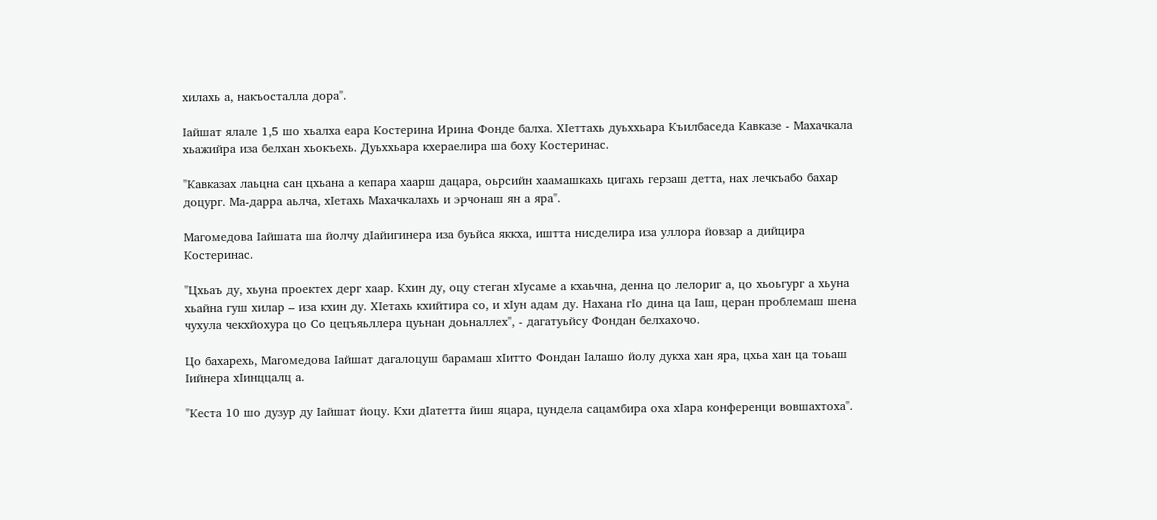хилахь а, накъосталла дора".

Iайшат ялале 1,5 шо хьалха еара Костерина Ирина Фонде балха. ХIеттахь дуьххьара Къилбаседа Кавказе - Махачкала хьажийра иза белхан хьокъехь. Дуьххьара кхераелира ша боху Костеринас.

"Кавказах лаьцна сан цхьана а кепара хаарш дацара, оьрсийн хаамашкахь цигахь герзаш детта, нах лечкъабо бахар доцург. Ма-дарра аьлча, хIетахь Махачкалахь и эрчонаш ян а яра".

Магомедова Iайшата ша йолчу дIайигинера иза буьйса яккха, иштта нисделира иза уллора йовзар а дийцира Костеринас.

"Цхьаъ ду, хьуна проектех дерг хаар. Кхин ду, оцу стеган хIусаме а кхаьчна, денна цо лелориг а, цо хьоьгург а хьуна хьайна гуш хилар – иза кхин ду. ХIетахь кхийтира со, и хIун адам ду. Нахана гIо дина ца Iаш, церан проблемаш шена чухула чекхйохура цо Со цецъяьллера цуьнан доьналлех", - дагатуьйсу Фондан белхахочо.

Цо бахарехь, Магомедова Iайшат дагалоцуш барамаш хIитто Фондан Iалашо йолу дукха хан яра, цхьа хан ца тоьаш Iийнера хIинццалц а.

"Кеста 10 шо дузур ду Iайшат йоцу. Кхи дIатетта йиш яцара, цундела сацамбира оха хIара конференци вовшахтоха".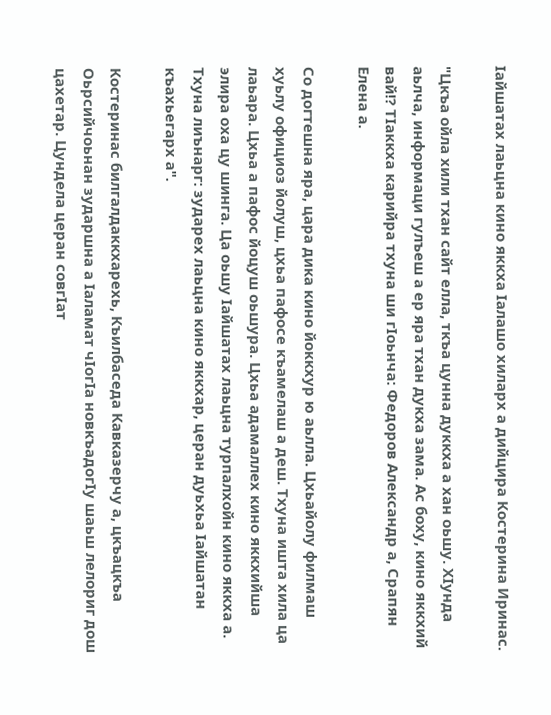Iайшатах лаьцна кино яккха Iалашо хиларх а дийцира Костерина Иринас.

"Цкъа ойла хили тхан сайт елла, ткъа цунна дуккха а хан оьшу. ХIунда аьлча, информаци гулъеш а ер яра тхан дукха зама. Ас боху, кино яккхий вай!? ТIаккха карийра тхуна ши гIоьнча: Федоров Александр а, Срапян Елена а.

Со догтешна яра, цара дика кино йоккхур ю аьлла. Цхьайолу филмаш хуьлу официоз йолуш, цхьа пафосе къамелаш а деш. Тхуна ишта хила ца лаьара. Цхьа а пафос йоцуш оьшура. Цхьа адамаллех кино яккхийша элира оха цу шинга. Ца оьшу Iайшатах лаьцна турпалхойн кино яккха а. Тхуна лиънарг: зударех лаьцна кино яккхар, церан дуьхьа Iайшатан къахьегарх а".

Костеринас билгалдаккхарехь, Къилбаседа Кавказерчу а, цкъацкъа Оьрсийчоьнан зударшна а Iаламат чIогIа новкъадогIу шаьш лелориг дош цахетар. Цундела церан совгIат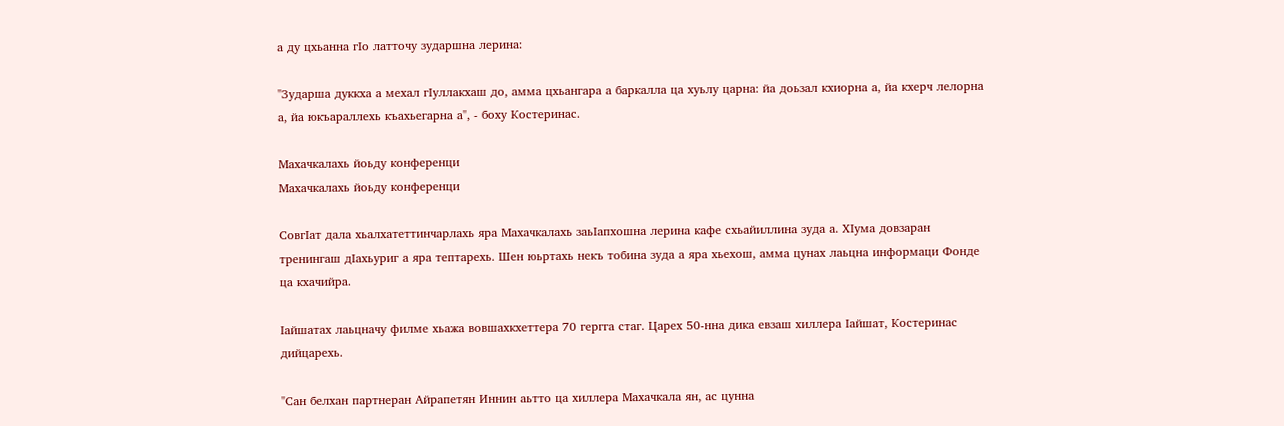а ду цхьанна гIо латточу зударшна лерина:

"Зударша дуккха а мехал гIуллакхаш до, амма цхьангара а баркалла ца хуьлу царна: йа доьзал кхиорна а, йа кхерч лелорна а, йа юкъараллехь къахьегарна а", - боху Костеринас.

Махачкалахь йоьду конференци
Махачкалахь йоьду конференци

СовгIат дала хьалхатеттинчарлахь яра Махачкалахь заьIапхошна лерина кафе схьайиллина зуда а. ХIума довзаран тренингаш дIахьуриг а яра тептарехь. Шен юьртахь некъ тобина зуда а яра хьехош, амма цунах лаьцна информаци Фонде ца кхачийра.

Iайшатах лаьцначу филме хьажа вовшахкхеттера 70 гергга стаг. Царех 50-нна дика евзаш хиллера Iайшат, Костеринас дийцарехь.

"Сан белхан партнеран Айрапетян Иннин аьтто ца хиллера Махачкала ян, ас цунна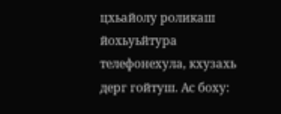цхьайолу роликаш йохьуьйтура телефонехула, кхузахь дерг гойтуш. Ас боху: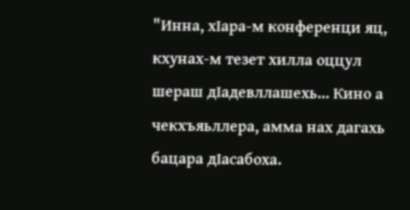"Инна, хIара-м конференци яц, кхунах-м тезет хилла оццул шераш дIадевллашехь... Кино а чекхъяьллера, амма нах дагахь бацара дIасабоха.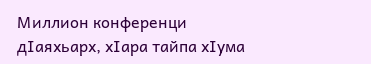Миллион конференци дIаяхьарх, хIара тайпа хIума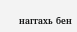наггахь бен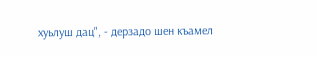хуьлуш дац", - дерзадо шен къамел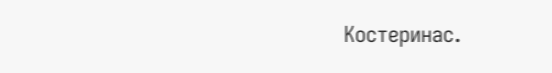Костеринас.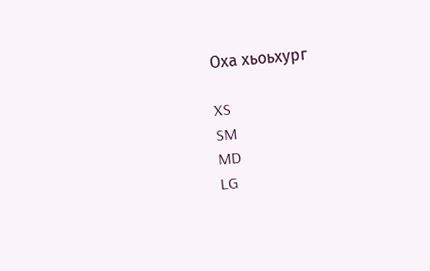Оха хьоьхург

XS
SM
MD
LG